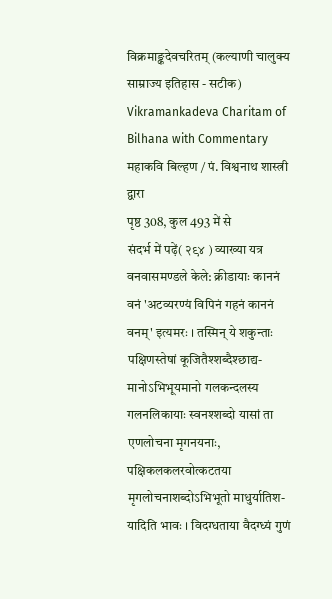विक्रमाङ्कदेवचरितम् (कल्याणी चालुक्य साम्राज्य इतिहास - सटीक)
Vikramankadeva Charitam of Bilhana with Commentary
महाकवि बिल्हण / पं. विश्वनाथ शास्त्री द्वारा
पृष्ठ 308, कुल 493 में से
संदर्भ में पढ़ें( २९४ ) व्याख्या यत्र वनवासमण्डले केले: क्रीडायाः काननं वनं 'अटव्यरण्यं विपिनं गहनं काननं वनम्' इत्यमरः । तस्मिन् ये शकुन्ताः पक्षिणस्तेषां कूजितैश्शब्दैश्छाद्य- मानोऽभिभूयमानो गलकन्दलस्य गलनलिकायाः स्वनश्शब्दो यासां ता एणलोचना मृगनयनाः, पक्षिकलकलरवोत्कटतया मृगलोचनाशब्दोऽभिभूतो माधुर्यातिश- यादिति भावः । विदग्धताया वैदग्ध्यं गुणं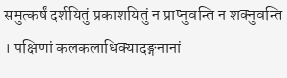समुत्कर्षं दर्शयितुं प्रकाशयितुं न प्राप्नुवन्ति न शक्नुवन्ति । पक्षिणां कलकलाधिक्यादङ्गनानां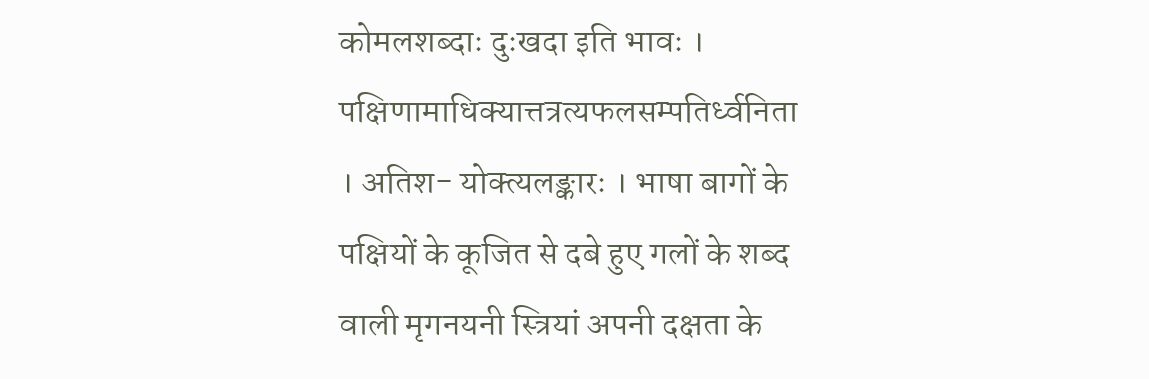कोमलशब्दाः दुःखदा इति भावः । पक्षिणामाधिक्यात्तत्रत्यफलसम्पतिर्ध्वनिता । अतिश- योक्त्यलङ्कारः । भाषा बागों के पक्षियों के कूजित से दबे हुए गलों के शब्द वाली मृगनयनी स्त्रियां अपनी दक्षता के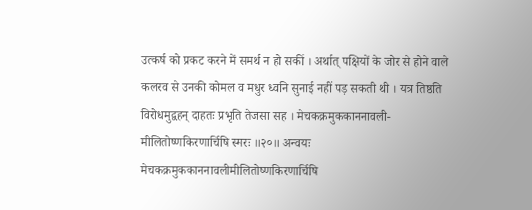उत्कर्ष को प्रकट करने में समर्थ न हो सकीं । अर्थात् पक्षियों के जोर से होने वाले कलरव से उनकी कोमल व मधुर ध्वनि सुनाई नहीं पड़ सकती थी । यत्र तिष्ठति विरोधमुद्वहन् दाहतः प्रभृति तेजसा सह । मेचकक्रमुककाननावली-मीलितोष्णकिरणार्चिषि स्मरः ॥२०॥ अन्वयः मेचकक्रमुककाननावलीमीलितोष्णकिरणार्चिषि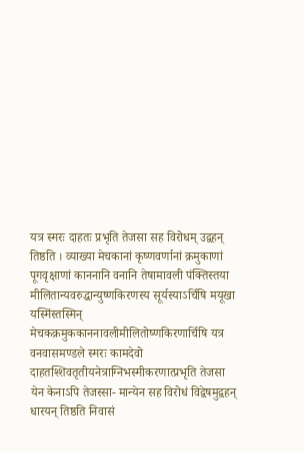यत्र स्मरः दाहतः प्रभृति तेजसा सह विरोधम् उद्वहन् तिष्ठति । व्याख्या मेचकानां कृष्णवर्णानां क्रमुकाणां पूगवृक्षाणां काननानि वनानि तेषामावली पंक्तिस्तया मीलितान्यवरुद्धान्युष्णकिरणस्य सूर्यस्याऽर्चिषि मयूखा यस्मिंस्तस्मिन् मेचकक्रमुककाननावलीमीलितोष्णकिरणार्चिषि यत्र वनवासमण्डले स्मरः कामदेवो दाहतश्शिवतृतीयनेत्राग्निभस्मीकरणात्प्रभृति तेजसा येन केनाऽपि तेजस्सा- मान्येन सह विरोधं विद्वेषमुद्वहन् धारयन् तिष्ठति निवासं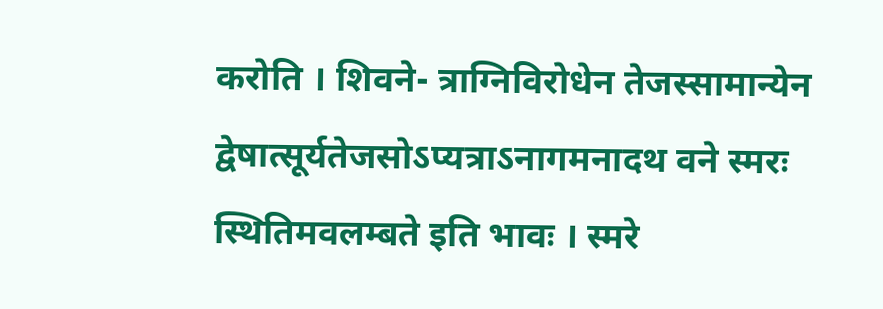करोति । शिवने- त्राग्निविरोधेन तेजस्सामान्येन द्वेषात्सूर्यतेजसोऽप्यत्राऽनागमनादथ वने स्मरः स्थितिमवलम्बते इति भावः । स्मरे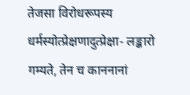तेजसा विरोधरूपस्य धर्मस्योत्प्रेक्षणादुत्प्रेक्षा- लङ्कारो गम्यते, तेन च काननानां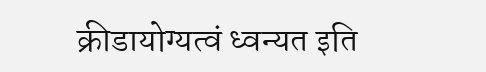क्रीडायोग्यत्वं ध्वन्यत इति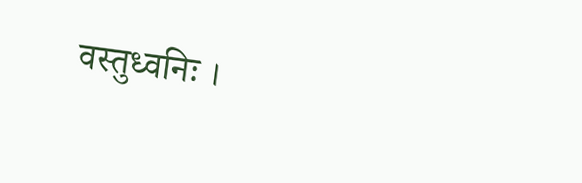वस्तुध्वनिः ।